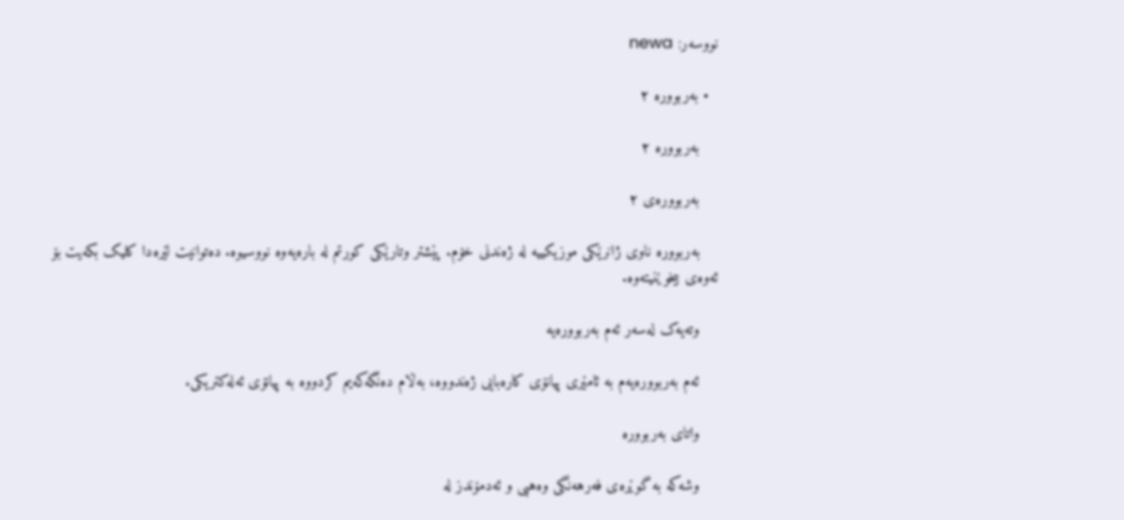نووسەر: newa

  • بەربوورە ٢

    بەربوورە ٢

    بەربوورەی ٢

    بەربوورە ناوی ژانرێکی موزیکییە لە ژەندنی خۆم. پێشتر وتارێکی کورتم لە بارەیەوە نووسیوە. دەتوانیت لێرەدا کلیک بکەیت بۆ ئەوەی بیخوێنیتەوە.

    وتەیەک لەسەر ئەم بەربوورەیە

    ئەم بەربوورەیەم بە ئامێری پیانۆی کارەبایی ژەندووە، بەڵام دەنگەکەیم کردووە بە پیانۆی ئەلەکتریکی.

    واتای بەربوورە

    وشەکە بە گوێرەی فەرهەنگی وەهبی و ئەدمۆندز لە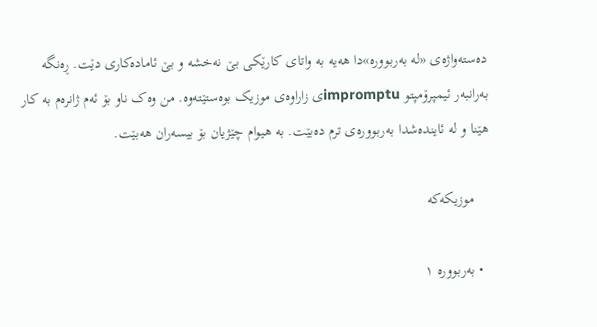دەستەواژەی «لە بەربوورە»دا هەیە بە واتای کارێکی بێ نەخشە و بێ ئامادەکاری دێت. ڕەنگە بەرانبەر ئیمپرۆمپتو impromptuی زاراوەی موزیک بوەستێتەوە. من وەک ناو بۆ ئەم ژانرەم بە کار هێنا و لە ئایندەشدا بەربوورەی ترم دەبێت. بە هیوام چێژیان بۆ بیسەران هەبێت.

    موزیکەکە

  • بەربوورە ١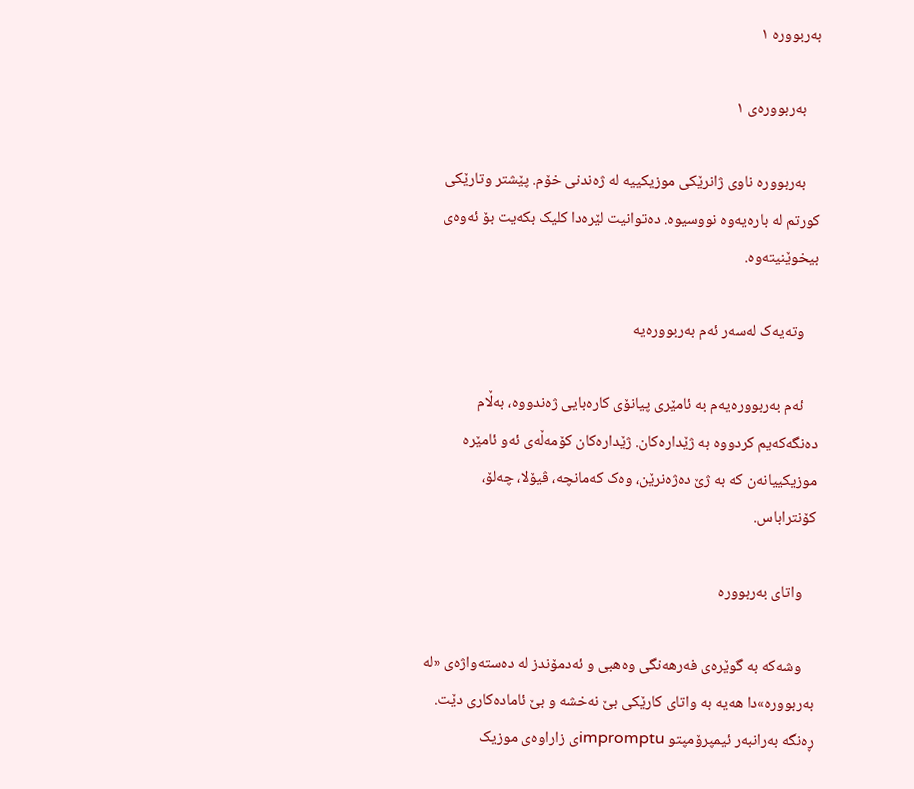بەربوورە ١

    بەربوورەی ١

    بەربوورە ناوی ژانرێکی موزیکییە لە ژەندنی خۆم. پێشتر وتارێکی کورتم لە بارەیەوە نووسیوە. دەتوانیت لێرەدا کلیک بکەیت بۆ ئەوەی بیخوێنیتەوە.

    وتەیەک لەسەر ئەم بەربوورەیە

    ئەم بەربوورەیەم بە ئامێری پیانۆی کارەبایی ژەندووە، بەڵام دەنگەکەیم کردووە بە ژێدارەکان. ژێدارەکان کۆمەڵەی ئەو ئامێرە موزیکییانەن کە بە ژێ دەژەنرێن، وەک کەمانچە، ڤیۆلا، چەلۆ، کۆنتراباس.

    واتای بەربوورە

    وشەکە بە گوێرەی فەرهەنگی وەهبی و ئەدمۆندز لە دەستەواژەی «لە بەربوورە»دا هەیە بە واتای کارێکی بێ نەخشە و بێ ئامادەکاری دێت. ڕەنگە بەرانبەر ئیمپرۆمپتو impromptuی زاراوەی موزیک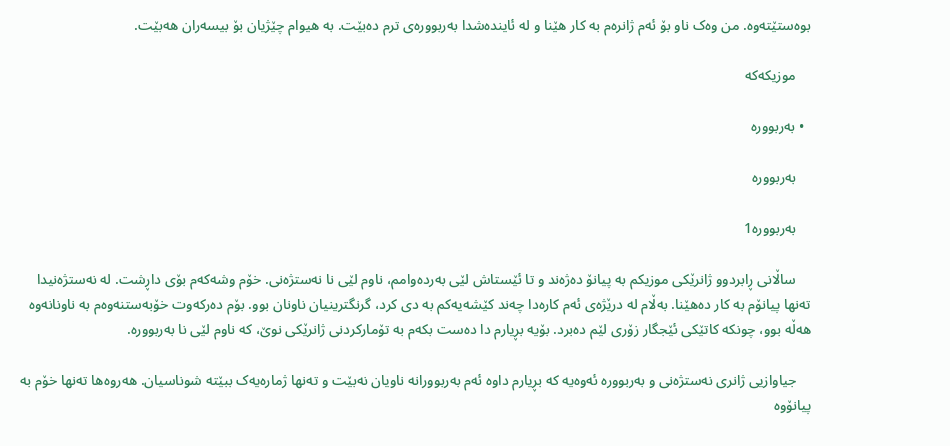بوەستێتەوە. من وەک ناو بۆ ئەم ژانرەم بە کار هێنا و لە ئایندەشدا بەربوورەی ترم دەبێت. بە هیوام چێژیان بۆ بیسەران هەبێت.

    موزیکەکە

  • بەربوورە

    بەربوورە

    بەربوورە1

    ساڵانی ڕابردوو ژانرێکی موزیکم بە پیانۆ دەژەند و تا ئێستاش لێی بەردەوامم، ناوم لێی نا نەستژەنی. خۆم وشەکەم بۆی داڕشت. لە نەستژەنیدا تەنها پیانۆم بە کار دەهێنا. بەڵام لە درێژەی ئەم کارەدا چەند کێشەیەکم بە دی کرد، گرنگترینیان ناونان بوو. بۆم دەرکەوت خۆبەستنەوەم بە ناونانەوە هەڵە بوو، چونکە کاتێکی ئێجگار زۆری لێم دەبرد. بۆیە بڕیارم دا دەست بکەم بە تۆمارکردنی ژانرێکی نوێ، کە ناوم لێی نا بەربوورە.

    جیاوازیی ژانری نەستژەنی و بەربوورە ئەوەیە کە بڕیارم داوە ئەم بەربوورانە ناویان نەبێت و تەنها ژمارەیەک ببێتە شوناسیان. هەروەها تەنها خۆم بە پیانۆوە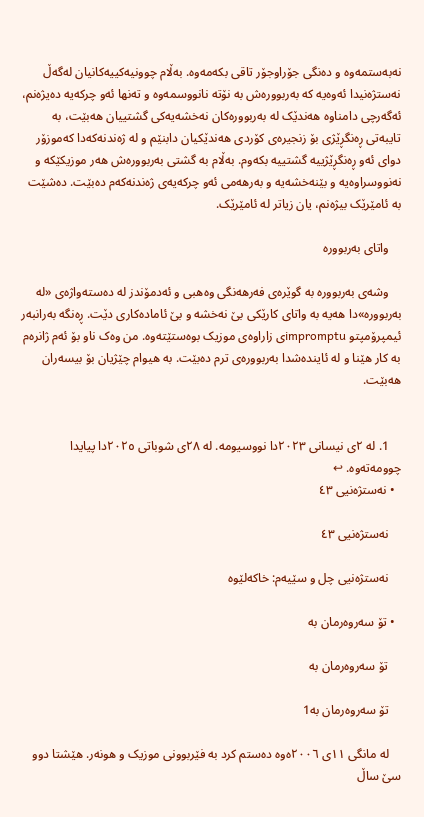نەبەستمەوە و دەنگی جۆراوجۆر تاقی بکەمەوە. بەڵام چوونیەکییەکانیان لەگەڵ نەستژەنیدا ئەوەیە کە بەربوورەش بە نۆتە نانووسمەوە و تەنها ئەو چرکەیە دەیژەنم، ئەگەرچی دامناوە هەندێک لە بەربوورەکان نەخشەیەکی گشتییان هەبێت، بە تایبەتی ڕەنگڕێژی بۆ زنجیرەی کۆردی هەندێکیان دابنێم و لە ژەندنەکەدا کەموزۆر دوای ئەو ڕەنگڕێژییە گشتییە بکەوم. بەڵام بە گشتی بەربوورەش هەر موزیکێکە و نەنووسراوەیە و بێنەخشەیە و بەرهەمی ئەو چرکەیەی ژەندنەکەم دەبێت. دەشێت بە ئامێرێک بیژەنم، یان زیاتر لە ئامێرێک.

    واتای بەربوورە

    وشەی بەربوورە بە گوێرەی فەرهەنگی وەهبی و ئەدمۆندز لە دەستەواژەی «لە بەربوورە»دا هەیە بە واتای کارێکی بێ نەخشە و بێ ئامادەکاری دێت. ڕەنگە بەرانبەر ئیمپرۆمپتو impromptuی زاراوەی موزیک بوەستێتەوە. من وەک ناو بۆ ئەم ژانرەم بە کار هێنا و لە ئایندەشدا بەربوورەی ترم دەبێت. بە هیوام چێژیان بۆ بیسەران هەبێت.


    1. لە ٢ی نیسانی ٢٠٢٣دا نووسیومە. لە ٢٨ی شوباتی ٢٠٢٥دا پیایدا چوومەتەوە. ↩
  • نەستژەنیی ٤٣

    نەستژەنیی ٤٣

    نەستژەنیی چل و سێیەم: خاکەلێوە

  • تۆ سەروەرمان بە

    تۆ سەروەرمان بە

    تۆ سەروەرمان بە1

    لە مانگی ١١ی ٢٠٠٦ەوە دەستم کرد بە فێربوونی موزیک و هونەر. ھێشتا دوو سێ ساڵ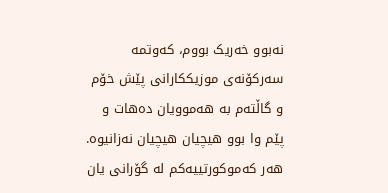نەبوو خەریک بووم، کەوتمە سەرکۆنەی موزیککارانی پێش خۆم و گاڵتەم بە ھەموویان دەھات و پێم وا بوو ھیچیان ھیچیان نەزانیوە. ھەر کەموکورتییەکم لە گۆرانی یان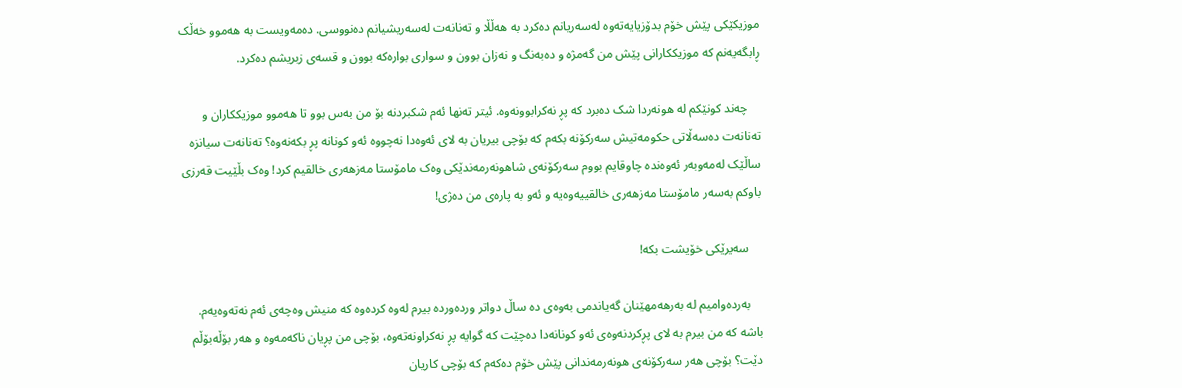موزیکێکی پێش خۆم بدۆزیایەتەوە لەسەریانم دەکرد بە ھەڵڵا و تەنانەت لەسەریشیانم دەنووسی. دەمەویست بە ھەموو خەڵک ڕابگەیەنم کە موزیککارانی پێش من گەمژە و دەبەنگ و نەزان بوون و سواری بوارەکە بوون و قسەی زبریشم دەکرد.

    چەند کونێکم لە ھونەردا شک دەبرد کە پڕ نەکرابوونەوە. ئیتر تەنھا ئەم شکبردنە بۆ من بەس بوو تا ھەموو موزیککاران و تەنانەت دەسەڵاتی حکومەتیش سەرکۆنە بکەم کە بۆچی بیریان بە لای ئەوەدا نەچووە ئەو کونانە پڕ بکەنەوە؟ تەنانەت سیانزە ساڵێک لەمەوبەر ئەوەندە چاوقایم بووم سەرکۆنەی شاھونەرمەندێکی وەک مامۆستا مەزھەری خالقیم کرد! وەک بڵێیت قەرزی باوکم بەسەر مامۆستا مەزھەری خالقییەوەیە و ئەو بە پارەی من دەژی!

    سەیرێکی خۆیشت بکە!

    بەردەوامیم لە بەرھەمھێنان گەیاندمی بەوەی دە ساڵ دواتر وردەوردە بیرم لەوە کردەوە کە منیش وەچەی ئەم نەتەوەیەم. باشە کە من بیرم بە لای پڕکردنەوەی ئەو کونانەدا دەچێت کە گوایە پڕ نەکراونەتەوە، بۆچی من پڕیان ناکەمەوە و ھەر بۆڵەبۆڵم دێت؟ بۆچی ھەر سەرکۆنەی ھونەرمەندانی پێش خۆم دەکەم کە بۆچی کاریان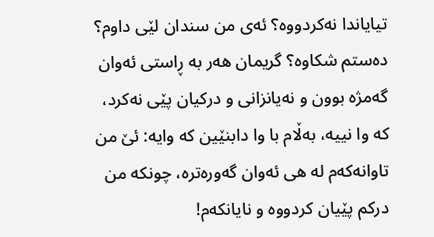تیایاندا نەکردووە؟ ئەی من سندان لێی داوم؟ دەستم شکاوە؟ گریمان ھەر بە ڕاستی ئەوان گەمژە بوون و نەیانزانی و درکیان پێی نەکرد، کە وا نییە، بەڵام با وا دابنێین کە وایە: ئێ من تاوانەکەم لە ھی ئەوان گەورەترە، چونکە من درکم پێیان کردووە و نایانکەم!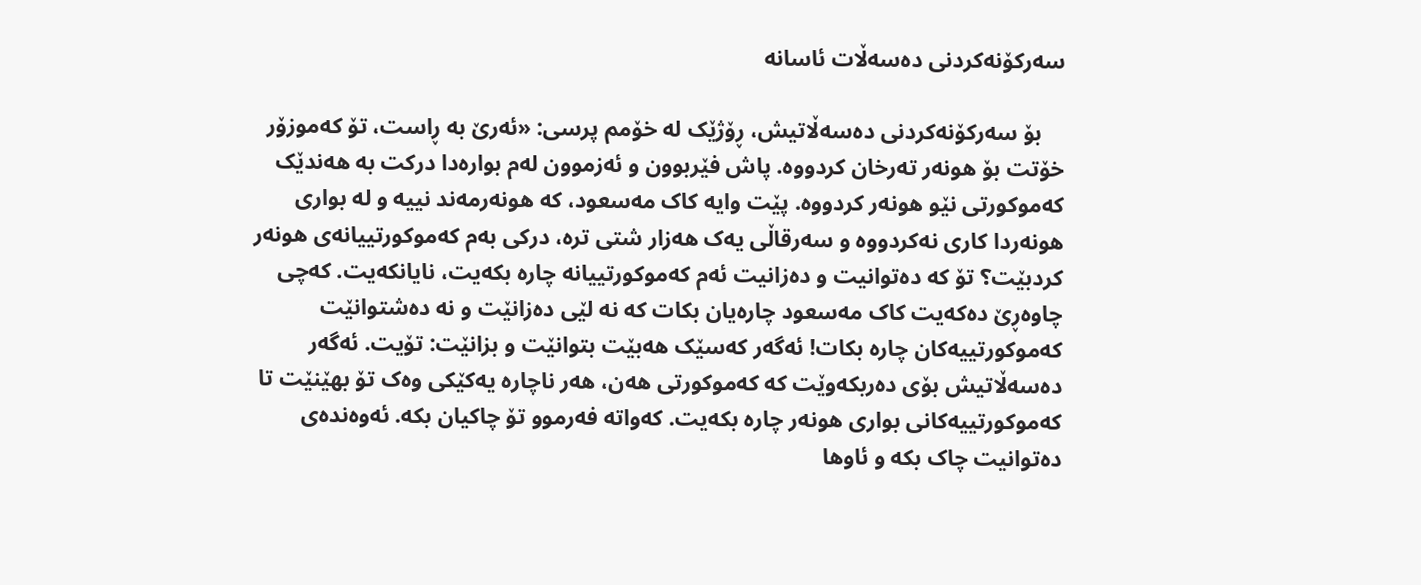سەرکۆنەکردنی دەسەڵات ئاسانە

    بۆ سەرکۆنەکردنی دەسەڵاتیش، ڕۆژێک لە خۆمم پرسی: «ئەرێ بە ڕاست، تۆ کەموزۆر خۆتت بۆ ھونەر تەرخان کردووە. پاش فێربوون و ئەزموون لەم بوارەدا درکت بە ھەندێک کەموکورتی نێو هونەر کردووە. پێت وایە کاک مەسعود، کە ھونەرمەند نییە و لە بواری ھونەردا کاری نەکردووە و سەرقاڵی یەک ھەزار شتی ترە، درکی بەم کەموکورتییانەی ھونەر کردبێت؟ تۆ کە دەتوانیت و دەزانیت ئەم کەموکورتییانە چارە بکەیت، نایانکەیت. کەچی چاوەڕێ دەکەیت کاک مەسعود چارەیان بکات کە نە لێی دەزانێت و نە دەشتوانێت کەموکورتییەکان چارە بکات! ئەگەر کەسێک ھەبێت بتوانێت و بزانێت: تۆیت. ئەگەر دەسەڵاتیش بۆی دەربکەوێت کە کەموکورتی ھەن، ھەر ناچارە یەکێکی وەک تۆ بھێنێت تا کەموکورتییەکانی بواری ھونەر چارە بکەیت. کەواتە فەرموو تۆ چاکیان بکە. ئەوەندەی دەتوانیت چاک بکە و ئاوھا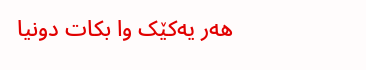ھەر یەکێک وا بکات دونیا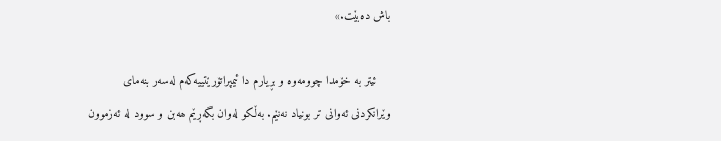باش دەبێت.»

    ئیتر بە خۆمدا چوومەوە و بڕیارم دا ئیمپراتۆرێتییەکەم لەسەر بنەمای وێرانکردنی ئەوانی تر بونیاد نەنێم. بەڵکو لەوان بگەڕێم ھەبن و سوود لە ئەزموون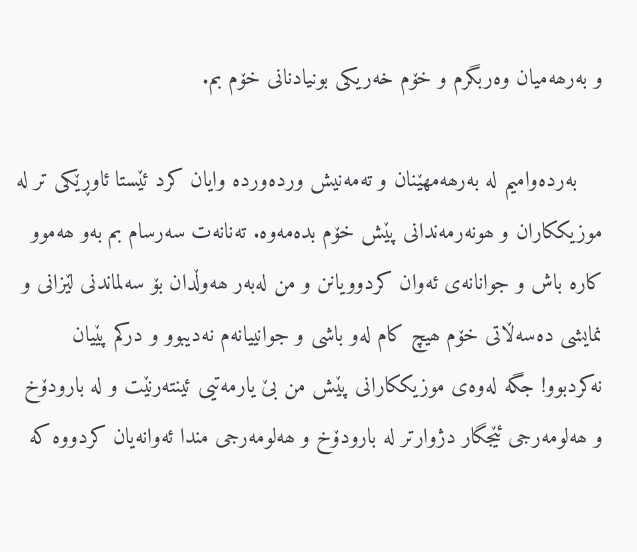و بەرھەمیان وەربگرم و خۆم خەریکی بونیادنانی خۆم بم.

    بەردەوامیم لە بەرھەمھێنان و تەمەنیش وردەوردە وایان کرد ئێستا ئاوڕێکی تر لە موزیککاران و ھونەرمەندانی پێش خۆم بدەمەوە. تەنانەت سەرسام بم بەو ھەموو کارە باش و جوانانەی ئەوان کردوویانن و من لەبەر ھەوڵدان بۆ سەلماندنی لێزانی و نمایشی دەسەڵاتی خۆم ھیچ کام لەو باشی و جوانییانەم نەدیبوو و درکم پێیان نەکردبوو! جگە لەوەی موزیککارانی پێش من بێ یارمەتیی ئینتەرنێت و لە بارودۆخ و ھەلومەرجی ئێجگار دژوارتر لە بارودۆخ و ھەلومەرجی مندا ئەوانەیان کردووە کە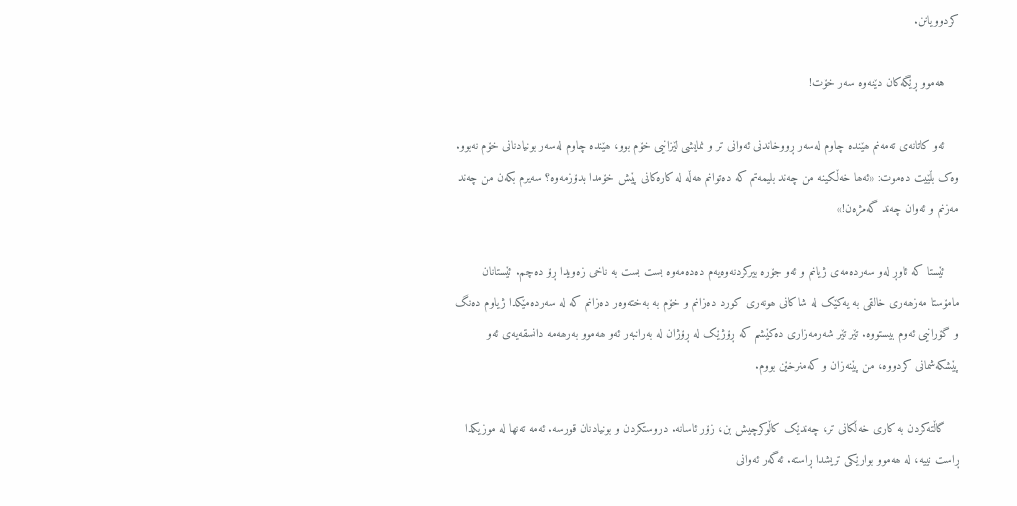کردوویانن.

    هەموو ڕێگەکان دێنەوە سەر خۆت!

    ئەو کاتانەی تەمەنم ھێندە چاوم لەسەر ڕووخاندنی ئەوانی تر و نمایشی لێزانیی خۆم بوو، ھێندە چاوم لەسەر بونیادنانی خۆم نەبوو. وەک بڵێیت دەموت: «ئەھا خەڵکینە من چەند بلیمەتم کە دەتوانم ھەڵە لە کارەکانی پێش خۆمدا بدۆزمەوە؟ سەیرم بکەن من چەند مەزنم و ئەوان چەند گەمژەن!»

    ئێستا کە ئاوڕ لەو سەردەمەی ژیانم و ئەو جۆرە بیرکردنەوەیەم دەدەمەوە بست بست بە ناخی زەویدا ڕۆ دەچم. ئێستانان مامۆستا مەزھەری خالقی بە یەکێک لە شاکانی ھونەری کورد دەزانم و خۆم بە بەختەوەر دەزانم کە لە سەردەمێکدا ژیاوم دەنگ و گۆرانیی ئەوم بیستووە. تێر تێر شەرمەزاری دەکێشم کە ڕۆژێک لە ڕۆژان لە بەرانبەر ئەو ھەموو بەرھەمە دانسقەیەی ئەو پێشکەشمانی کردووە، من پێنەزان و کەمنرخێن بووم.

    گاڵتەکردن بە کاری خەڵکانی تر، چەندێک کاڵوکرچیش بن، زۆر ئاسانە. دروستکردن و بونیادنان قورسە. ئەمە تەنھا لە موزیکدا ڕاست نییە، لە ھەموو بوارێکی تریشدا ڕاستە. ئەگەر ئەوانی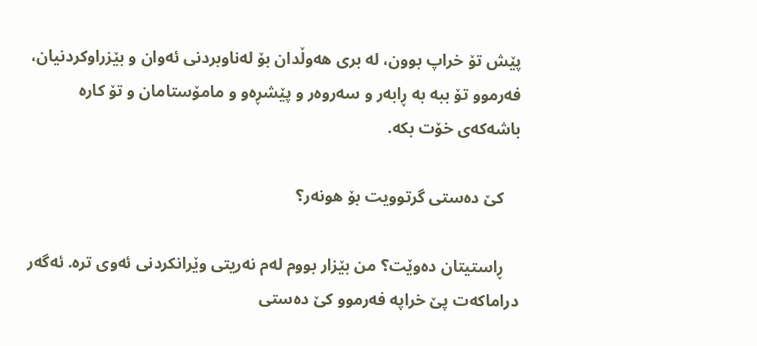پێش تۆ خراپ بوون، لە بری ھەوڵدان بۆ لەناوبردنی ئەوان و بێزراوکردنیان، فەرموو تۆ ببە بە ڕابەر و سەروەر و پێشڕەو و مامۆستامان و تۆ کارە باشەکەی خۆت بکە.

    کێ دەستی گرتوویت بۆ هونەر؟

    ڕاستیتان دەوێت؟ من بێزار بووم لەم نەریتی وێرانکردنی ئەوی ترە. ئەگەر دراماکەت پێ خراپە فەرموو کێ دەستی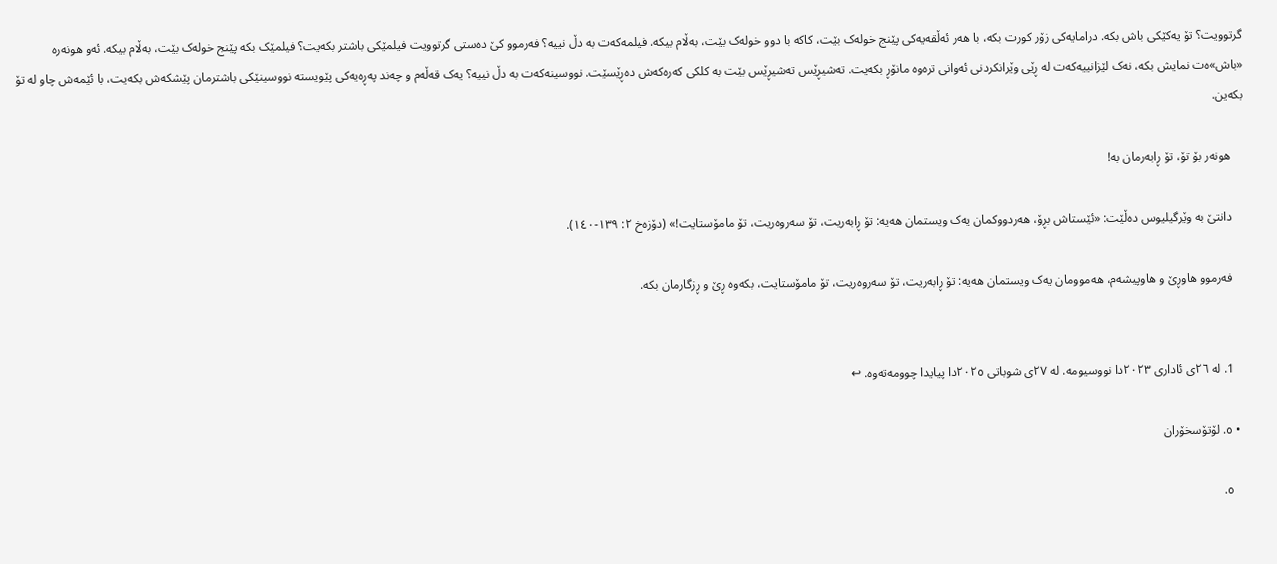گرتوویت؟ تۆ یەکێکی باش بکە. درامایەکی زۆر کورت بکە، با ھەر ئەڵقەیەکی پێنج خولەک بێت، کاکە با دوو خولەک بێت، بەڵام بیکە. فیلمەکەت بە دڵ نییە؟ فەرموو کێ دەستی گرتوویت فیلمێکی باشتر بکەیت؟ فیلمێک بکە پێنج خولەک بێت، بەڵام بیکە. ئەو ھونەرە «باش»ەت نمایش بکە، نەک لێزانییەکەت لە ڕێی وێرانکردنی ئەوانی ترەوە مانۆڕ بکەیت. تەشیڕێس تەشیڕێس بێت بە کلکی کەرەکەش دەڕێسێت. نووسینەکەت بە دڵ نییە؟ یەک قەڵەم و چەند پەڕەیەکی پێویستە نووسینێکی باشترمان پێشکەش بکەیت، با ئێمەش چاو لە تۆ بکەین.

    هونەر بۆ تۆ، تۆ ڕابەرمان بە!

    دانتێ بە وێرگیلیوس دەڵێت: «ئێستاش بڕۆ، ھەردووکمان یەک ویستمان ھەیە: تۆ ڕابەریت، تۆ سەروەریت، تۆ مامۆستایت!» (دۆزەخ ٢: ١٣٩-١٤٠).

    فەرموو ھاوڕێ و ھاوپیشەم، ھەموومان یەک ویستمان ھەیە: تۆ ڕابەریت، تۆ سەروەریت، تۆ مامۆستایت، بکەوە ڕێ و ڕزگارمان بکە.


    1. لە ٢٦ی ئاداری ٢٠٢٣دا نووسیومە. لە ٢٧ی شوباتی ٢٠٢٥دا پیایدا چوومەتەوە. ↩

  • ٥. لۆتۆسخۆران

    ٥.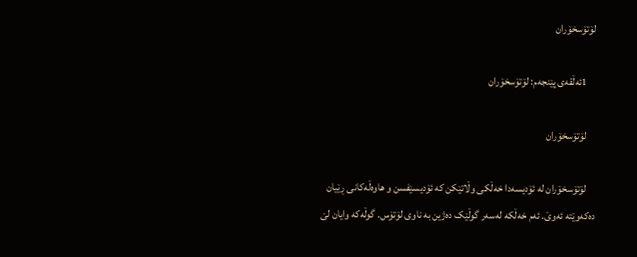لۆتۆسخۆران

    1ئەڵقەی پێنجەم: لۆتۆسخۆران

    لۆتۆسخۆران

    لۆتۆسخۆران لە ئۆدیسەدا خەڵکی وڵاتێکن کە ئۆدیسێفسن و ھاوەڵەکانی ڕێیان دەکەوێتە ئەوێ. ئەم خەڵکە لەسەر گوڵێک دەژین بە ناوی لۆتۆس. گوڵەکە وایان لێ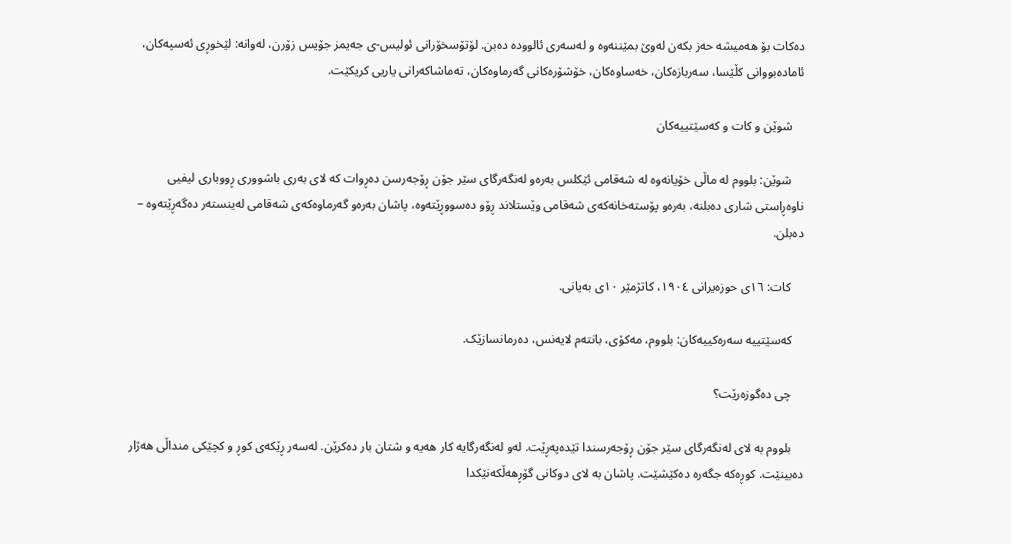دەکات بۆ ھەمیشە حەز بکەن لەوێ بمێننەوە و لەسەری ئالوودە دەبن. لۆتۆسخۆرانی ئولیس-ی جەیمز جۆیس زۆرن، لەوانە: لێخوڕی ئەسپەکان، ئامادەبووانی کڵێسا، سەربازەکان، خەساوەکان، خۆشۆرەکانی گەرماوەکان، تەماشاکەرانی یاریی کریکێت.

    شوێن و کات و کەسێتییەکان

    شوێن: بلووم لە ماڵی خۆیانەوە لە شەقامی ئێکلس بەرەو لەنگەرگای سێر جۆن ڕۆجەرسن دەڕوات کە لای بەری باشووری ڕووباری لیفیی ناوەڕاستی شاری دەبلنە، بەرەو پۆستەخانەکەی شەقامی وێستلاند ڕۆو دەسووڕێتەوە، پاشان بەرەو گەرماوەکەی شەقامی لەینستەر دەگەڕێتەوە – دەبلن.

    کات: ١٦ی حوزەیرانی ١٩٠٤، کاتژمێر ١٠ی بەیانی.

    کەسێتییە سەرەکییەکان: بلووم، مەکۆی، بانتەم لایەنس، دەرمانسازێک.

    چی دەگوزەرێت؟

    بلووم بە لای لەنگەرگای سێر جۆن ڕۆجەرسندا تێدەپەڕێت. لەو لەنگەرگایە کار ھەیە و شتان بار دەکرێن. لەسەر ڕێکەی کوڕ و کچێکی منداڵی ھەژار دەبینێت. کوڕەکە جگەرە دەکێشێت. پاشان بە لای دوکانی گۆڕھەڵکەنێکدا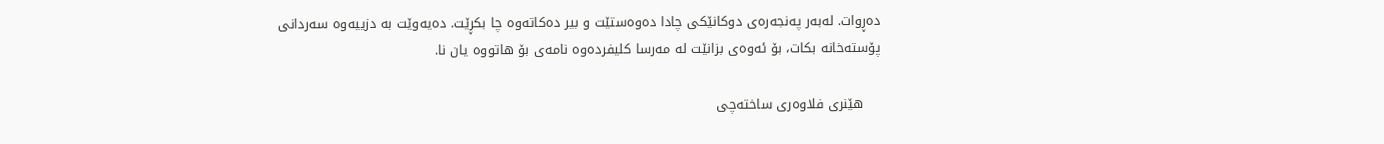دەڕوات. لەبەر پەنجەرەی دوکانێکی چادا دەوەستێت و بیر دەکاتەوە چا بکڕێت. دەیەوێت بە دزییەوە سەردانی پۆستەخانە بکات، بۆ ئەوەی بزانێت لە مەرسا کلیفردەوە نامەی بۆ ھاتووە یان نا.

    ھێنری فلاوەری ساختەچی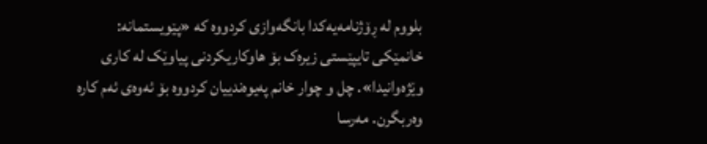بلووم لە ڕۆژنامەیەکدا بانگەوازی کردووە کە «پێویستمانە: خانمێکی تایپێستی زیرەک بۆ ھاوکاریکردنی پیاوێک لە کاری وێژەوانیدا». چل و چوار خانم پەیوەندییان کردووە بۆ ئەوەی ئەم کارە وەربگرن. مەرسا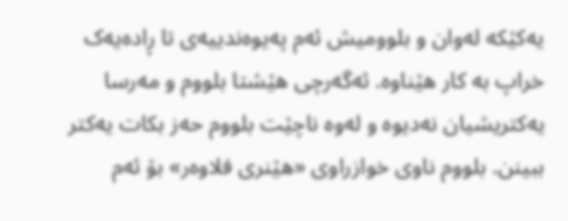یەکێکە لەوان و بلوومیش ئەم پەیوەندییەی تا ڕادەیەک خراپ بە کار ھێناوە. ئەگەرچی ھێشتا بلووم و مەرسا یەکتریشیان نەدیوە و لەوە ناچێت بلووم حەز بکات یەکتر ببینن. بلووم ناوی خوازراوی «ھێنری فلاوەر» بۆ ئەم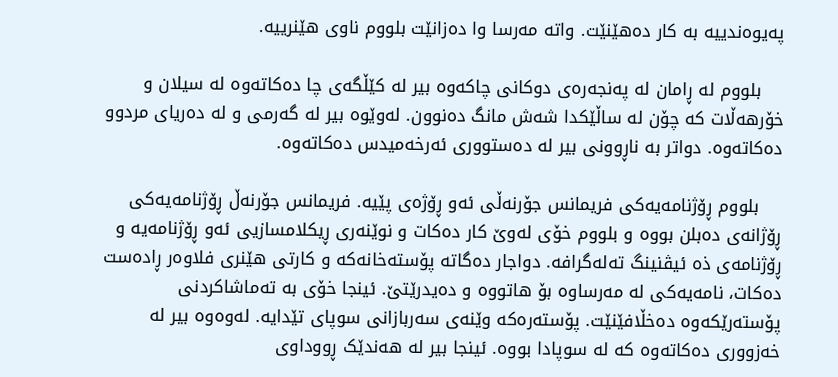پەیوەندییە بە کار دەھێنێت. واتە مەرسا وا دەزانێت بلووم ناوی ھێنرییە.

    بلووم لە ڕامان لە پەنجەرەی دوکانی چاکەوە بیر لە کێڵگەی چا دەکاتەوە لە سیلان و خۆرھەڵات کە چۆن لە ساڵێکدا شەش مانگ دەنوون. لەوێوە بیر لە گەرمی و لە دەریای مردوو دەکاتەوە. دواتر بە ناڕوونی بیر لە دەستووری ئەرخەمیدس دەکاتەوە.

    بلووم ڕۆژنامەیەکی فریمانس جۆرنەڵی ئەو ڕۆژەی پێیە. فریمانس جۆرنەڵ ڕۆژنامەیەکی ڕۆژانەی دەبلن بووە و بلووم خۆی لەوێ کار دەکات و نوێنەری ڕیکلامسازیی ئەو ڕۆژنامەیە و ڕۆژنامەی ذە ئیڤنینگ تەلەگرافە. دواجار دەگاتە پۆستەخانەکە و کارتی ھێنری فلاوەر ڕادەست دەکات، نامەیەکی لە مەرساوە بۆ ھاتووە و دەیدرێتێ. ئینجا خۆی بە تەماشاکردنی پۆستەرێکەوە دەخڵافێنێت. پۆستەرەکە وێنەی سەربازانی سوپای تێدایە. لەوەوە بیر لە خەزووری دەکاتەوە کە لە سوپادا بووە. ئینجا بیر لە ھەندێک ڕووداوی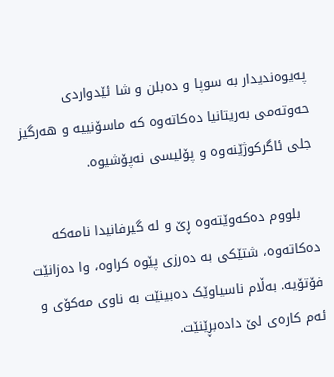پەیوەندیدار بە سوپا و دەبلن و شا ئێدواردی حەوتەمی بەریتانیا دەکاتەوە کە ماسۆنییە و ھەرگیز جلی ئاگرکوژێنەوە و پۆلیسی نەپۆشیوە.

    بلووم دەکەوێتەوە ڕێ و لە گیرفانیدا نامەکە دەکاتەوە، شتێکی بە دەرزی پێوە کراوە، وا دەزانێت فۆتۆیە. بەڵام ناسیاوێک دەبینێت بە ناوی مەکۆی و ئەم کارەی لێ دادەبڕێنێت.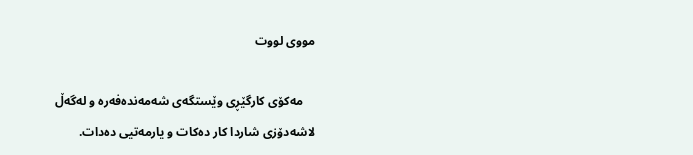مووی لووت

    مەکۆی کارگێڕی وێستگەی شەمەندەفەرە و لەگەڵ لاشەدۆزی شاردا کار دەکات و یارمەتیی دەدات.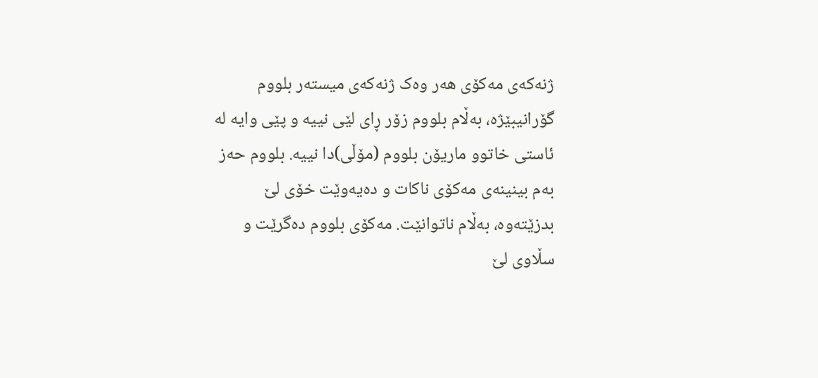ژنەکەی مەکۆی ھەر وەک ژنەکەی میستەر بلووم گۆرانیبێژە، بەڵام بلووم زۆر ڕای لێی نییە و پێی وایە لە ئاستی خاتوو ماریۆن بلووم (مۆڵی)دا نییە. بلووم حەز بەم بینینەی مەکۆی ناکات و دەیەوێت خۆی لێ بدزێتەوە، بەڵام ناتوانێت. مەکۆی بلووم دەگرێت و سڵاوی لێ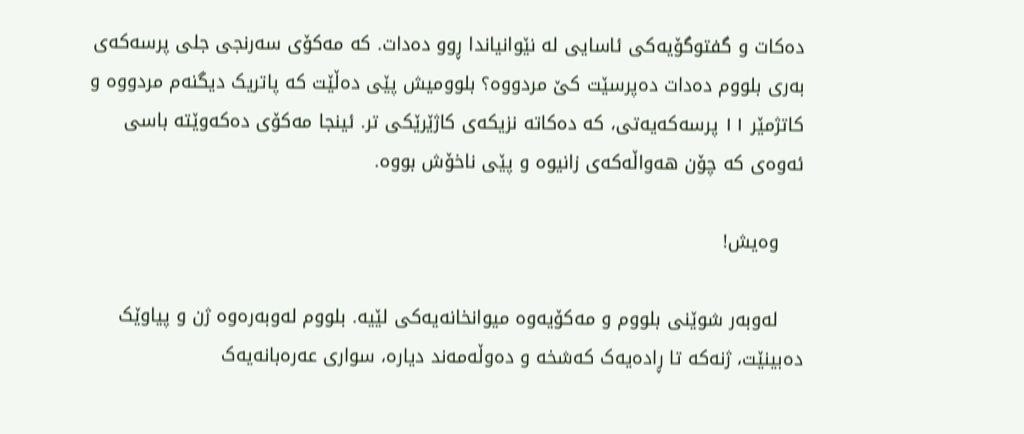دەکات و گفتوگۆیەکی ئاسایی لە نێوانیاندا ڕوو دەدات. کە مەکۆی سەرنجی جلی پرسەکەی بەری بلووم دەدات دەپرسێت کێ مردووە؟ بلوومیش پێی دەڵێت کە پاتریک دیگنەم مردووە و کاتژمێر ١١ پرسەکەیەتی، کە دەکاتە نزیکەی کاژێرێکی تر. ئینجا مەکۆی دەکەوێتە باسی ئەوەی کە چۆن ھەواڵەکەی زانیوە و پێی ناخۆش بووە.

    وەیش!

    لەوبەر شوێنی بلووم و مەکۆیەوە میوانخانەیەکی لێیە. بلووم لەوبەرەوە ژن و پیاوێک دەبینێت، ژنەکە تا ڕادەیەک کەشخە و دەوڵەمەند دیارە، سواری عەرەبانەیەک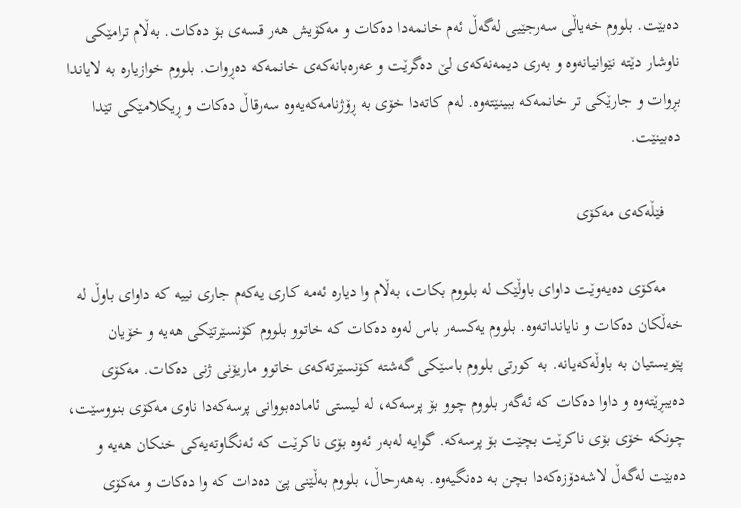دەبێت. بلووم خەیاڵی سەرجێیی لەگەڵ ئەم خانمەدا دەکات و مەکۆیش ھەر قسەی بۆ دەکات. بەڵام ترامێکی ناوشار دێتە نێوانیانەوە و بەری دیمەنەکەی لێ دەگرێت و عەرەبانەکەی خانمەکە دەڕوات. بلووم خوازیارە بە لایاندا بڕوات و جارێکی تر خانمەکە ببینێتەوە. لەم کاتەدا خۆی بە ڕۆژنامەکەیەوە سەرقاڵ دەکات و ڕیکلامێکی تێدا دەبینێت.

    فێڵەکەی مەکۆی

    مەکۆی دەیەوێت داوای باوڵێک لە بلووم بکات، بەڵام وا دیارە ئەمە کاری یەکەم جاری نییە کە داوای باوڵ لە خەڵکان دەکات و نایانداتەوە. بلووم یەکسەر باس لەوە دەکات کە خاتوو بلووم کۆنسێرتێکی ھەیە و خۆیان پێویستیان بە باوڵەکەیانە. بە کورتی بلووم باسێکی گەشتە کۆنسێرتەکەی خاتوو ماریۆنی ژنی دەکات. مەکۆی دەیبڕێتەوە و داوا دەکات کە ئەگەر بلووم چوو بۆ پرسەکە، لە لیستی ئامادەبووانی پرسەکەدا ناوی مەکۆی بنووسێت، چونکە خۆی بۆی ناکرێت بچێت بۆ پرسەکە. گوایە لەبەر ئەوە بۆی ناکرێت کە ئەنگاوتەیەکی خنکان ھەیە و دەبێت لەگەڵ لاشەدۆزەکەدا بچن بە دەنگیەوە. بەھەرحاڵ، بلووم بەڵێنی پێ دەدات کە وا دەکات و مەکۆی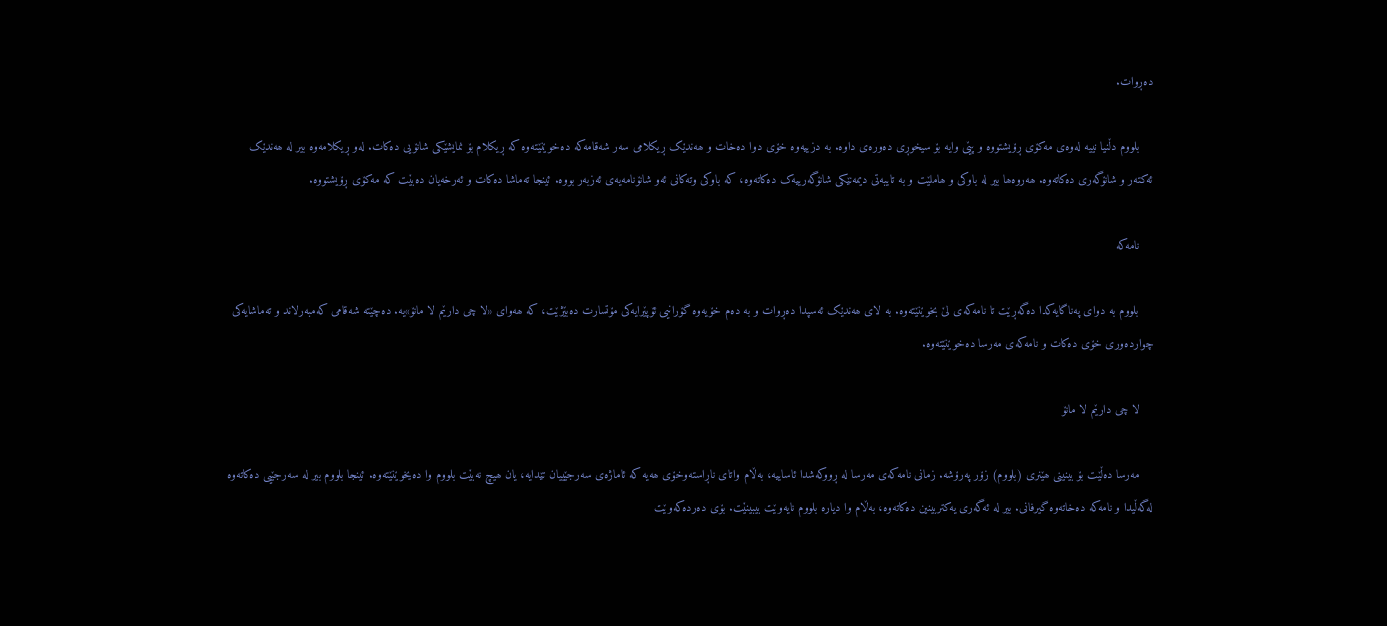دەڕوات.

    بلووم دڵنیا نییە لەوەی مەکۆی ڕۆیشتووە و پێی وایە بۆ سیخوڕی دەورەی داوە. بە دزییەوە خۆی دوا دەخات و ھەندێک ڕیکلامی سەر شەقامەکە دەخوێنێتەوە کە ڕیکلام بۆ نمایشێکی شانۆیی دەکات. لەو ڕیکلامەوە بیر لە ھەندێک ئەکتەر و شانۆگەری دەکاتەوە. ھەروەھا بیر لە باوکی و ھاملێت و بە تایبەتی دیمەنێکی شانۆگەرییەک دەکاتەوە، کە باوکی وتەکانی ئەو شانۆنامەیەی ئەزبەر بووە. ئینجا تەماشا دەکات و ئەرخەیان دەبێت کە مەکۆی ڕۆیشتووە.

    نامەکە

    بلووم بە دوای پەناگایەکدا دەگەڕێت تا نامەکەی لێ بخوێنێتەوە. بە لای ھەندێک ئەسپدا دەڕوات و بە دەم خۆیەوە گۆرانیی ئۆپێرایەکی مۆتسارت دەبێژێت، کە ھەوای «لا چی دارێم لا مانۆ»یە. دەچێتە شەقامی کەمبەرلاند و تەماشایەکی چواردەوری خۆی دەکات و نامەکەی مەرسا دەخوێنێتەوە.

    لا چی دارێم لا مانۆ

    مەرسا دەڵێت بۆ بینینی ھێنری (بلووم) زۆر پەرۆشە. زمانی نامەکەی مەرسا لە ڕووکەشدا ئاساییە، بەڵام واتای ناڕاستەوخۆی ھەیە کە ئاماژەی سەرجێییان تێدایە، یان ھیچ نەبێت بلووم وا دەیخوێنێتەوە. ئینجا بلووم بیر لە سەرجێیی دەکاتەوە لەگەڵیدا و نامەکە دەخاتەوە گیرفانی. بیر لە ئەگەری یەکتربینین دەکاتەوە، بەڵام وا دیارە بلووم نایەوێت بیبینێت. بۆی دەردەکەوێت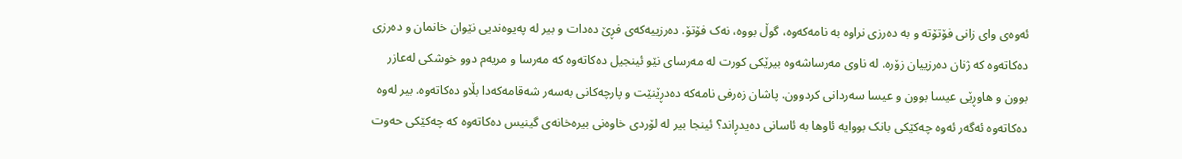ئەوەی وای زانی فۆتۆتە و بە دەرزی نراوە بە نامەکەوە، گوڵ بووە، نەک فۆتۆ. دەرزییەکەی فڕێ دەدات و بیر لە پەیوەندیی نێوان خانمان و دەرزی دەکاتەوە کە ژنان دەرزییان زۆرە. لە ناوی مەرساشەوە بیرێکی کورت لە مەرسای نێو ئینجیل دەکاتەوە کە مەرسا و مریەم دوو خوشکی لەعازر بوون و ھاوڕێی عیسا بوون و عیسا سەردانی کردوون. پاشان زەرفی نامەکە دەدڕێنێت و پارچەکانی بەسەر شەقامەکەدا بڵاو دەکاتەوە. بیر لەوە دەکاتەوە ئەگەر ئەوە چەکێکی بانک بووایە ئاوھا بە ئاسانی دەیدڕاند؟ ئینجا بیر لە لۆردی خاوەنی بیرەخانەی گینیس دەکاتەوە کە چەکێکی حەوت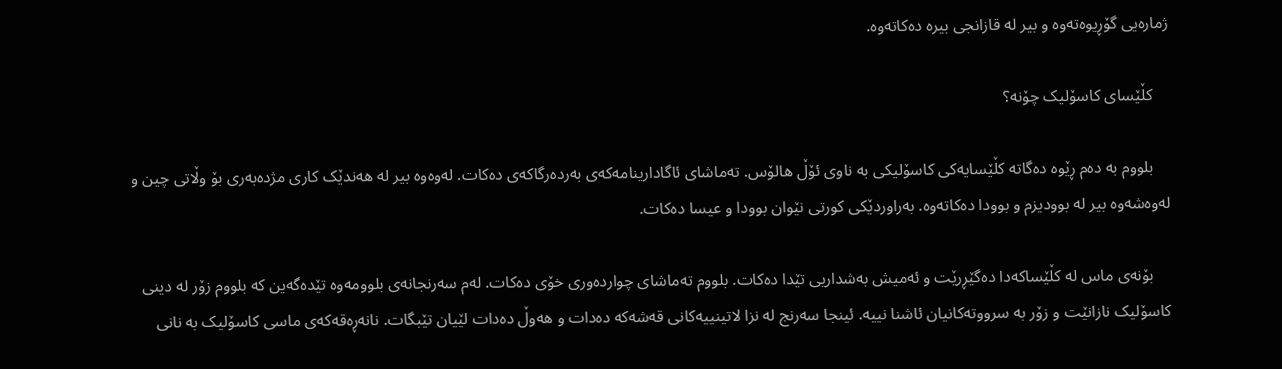ژمارەیی گۆڕیوەتەوە و بیر لە قازانجی بیرە دەکاتەوە.

    کڵێسای کاسۆلیک چۆنە؟

    بلووم بە دەم ڕێوە دەگاتە کڵێسایەکی کاسۆلیکی بە ناوی ئۆڵ ھالۆس. تەماشای ئاگادارینامەکەی بەردەرگاکەی دەکات. لەوەوە بیر لە ھەندێک کاری مژدەبەری بۆ وڵاتی چین و لەوەشەوە بیر لە بوودیزم و بوودا دەکاتەوە. بەراوردێکی کورتی نێوان بوودا و عیسا دەکات.

    بۆنەی ماس لە کڵێساکەدا دەگێڕرێت و ئەمیش بەشداریی تێدا دەکات. بلووم تەماشای چواردەوری خۆی دەکات. لەم سەرنجانەی بلوومەوە تێدەگەین کە بلووم زۆر لە دینی کاسۆلیک نازانێت و زۆر بە سرووتەکانیان ئاشنا نییە. ئینجا سەرنج لە نزا لاتینییەکانی قەشەکە دەدات و ھەوڵ دەدات لێیان تێبگات. نانەڕەقەکەی ماسی کاسۆلیک بە نانی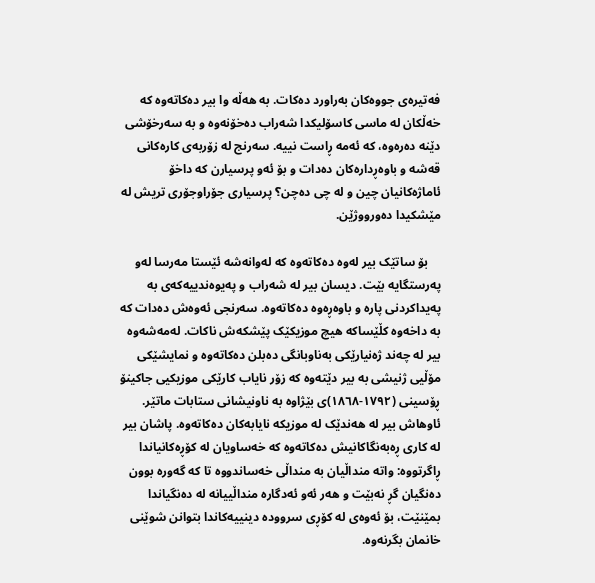فەتیرەی جووەکان بەراورد دەکات. بە ھەڵە وا بیر دەکاتەوە کە خەڵکان لە ماسی کاسۆلیکدا شەراب دەخۆنەوە و بە سەرخۆشی دێنە دەرەوە، کە ئەمە ڕاست نییە. سەرنج لە زۆربەی کارەکانی قەشە و باوەڕدارەکان دەدات و بۆ ئەو پرسیارن کە داخۆ ئاماژەکانیان چین و لە چی دەچن؟ پرسیاری جۆراوجۆری تریش لە مێشکیدا دەورووژێن.

    بۆ ساتێک بیر لەوە دەکاتەوە کە لەوانەشە ئێستا مەرسا لەو پەرستگایە بێت. دیسان بیر لە شەراب و پەیوەندییەکەی بە پەیداکردنی پارە و باوەڕەوە دەکاتەوە. سەرنجی ئەوەش دەدات کە بە داخەوە کڵێساکە ھیچ موزیکێک پێشکەش ناکات. لەمەشەوە بیر لە چەند ژەنیارێکی بەناوبانگی دەبلن دەکاتەوە و نمایشێکی مۆڵیی ژنیشی بە بیر دێتەوە کە زۆر نایاب کارێکی موزیکیی جاکینۆ ڕۆسینی (١٧٩٢-١٨٦٨)ی بێژاوە بە ناونیشانی ستابات ماتێر. ئاوھاش بیر لە ھەندێک لە موزیکە نایابەکان دەکاتەوە. پاشان بیر لە کاری ڕەبەنگاکانیش دەکاتەوە کە خەساویان لە کۆڕەکانیاندا ڕاگرتووە: واتە منداڵیان بە منداڵی خەساندووە تا کە گەورە بوون دەنگیان گڕ نەبێت و ھەر ئەو ئەدگارە منداڵییانە لە دەنگیاندا بمێنێت، بۆ ئەوەی لە کۆڕی سروودە دینییەکاندا بتوانن شوێنی خانمان بگرنەوە.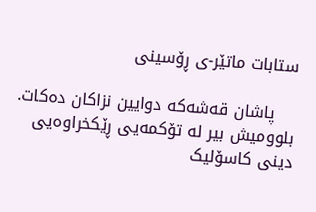ستابات ماتێر-ی ڕۆسینی

    پاشان قەشەکە دوایین نزاکان دەکات. بلوومیش بیر لە تۆکمەیی ڕێکخراوەیی دینی کاسۆلیک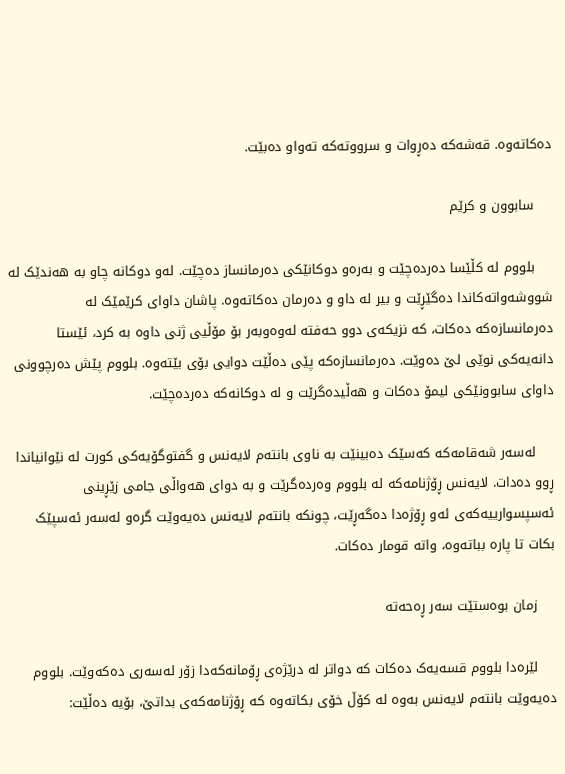دەکاتەوە. قەشەکە دەڕوات و سرووتەکە تەواو دەبێت.

    سابوون و کرێم

    بلووم لە کڵێسا دەردەچێت و بەرەو دوکانێکی دەرمانساز دەچێت. لەو دوکانە چاو بە ھەندێک لە شووشەواتەکاندا دەگێڕێت و بیر لە داو و دەرمان دەکاتەوە. پاشان داوای کرێمێک لە دەرمانسازەکە دەکات، کە نزیکەی دوو حەفتە لەوەوبەر بۆ مۆڵیی ژنی داوە بە کرد، ئێستا دانەیەکی نوێی لێ دەوێت. دەرمانسازەکە پێی دەڵێت دوایی بۆی بێتەوە. بلووم پێش دەرچوونی داوای سابوونێکی لیمۆ دەکات و ھەڵیدەگرێت و لە دوکانەکە دەردەچێت.

    لەسەر شەقامەکە کەسێک دەبینێت بە ناوی بانتەم لایەنس و گفتوگۆیەکی کورت لە نێوانیاندا ڕوو دەدات. لایەنس ڕۆژنامەکە لە بلووم وەردەگرێت و بە دوای ھەواڵی جامی زێڕینی ئەسپسوارییەکەی ئەو ڕۆژەدا دەگەڕێت، چونکە بانتەم لایەنس دەیەوێت گرەو لەسەر ئەسپێک بکات تا پارە بباتەوە، واتە قومار دەکات.

    زمان بوەستێت سەر ڕەحەتە

    لێرەدا بلووم قسەیەک دەکات کە دواتر لە درێژەی ڕۆمانەکەدا زۆر لەسەری دەکەوێت. بلووم دەیەوێت بانتەم لایەنس بەوە لە کۆڵ خۆی بکاتەوە کە ڕۆژنامەکەی بداتێ، بۆیە دەڵێت: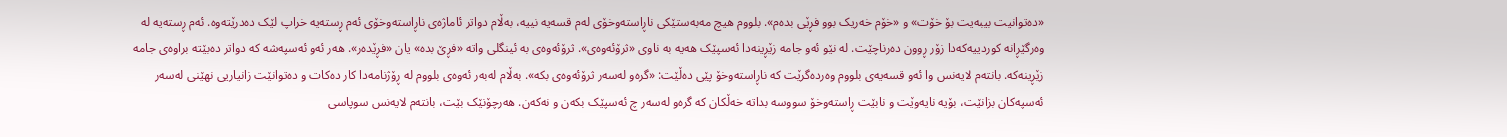«دەتوانیت بیبەیت بۆ خۆت» و «خۆم خەریک بوو فڕێی بدەم». بلووم ھیچ مەبەستێکی ناڕاستەوخۆی لەم قسەیە نییە، بەڵام دواتر ئاماژەی ناڕاستەوخۆی ئەم ڕستەیە خراپ لێک دەدرێتەوە. ئەم ڕستەیە لە وەرگێڕانە کوردییەکەدا زۆر ڕوون دەرناچێت. لە نێو ئەو جامە زێڕینەدا ئەسپێک ھەیە بە ناوی «ثرۆئەوەی». ثرۆئەوەی بە ئینگلی واتە «فڕێ بدە» یان «فڕێدەر». ھەر ئەو ئەسپەشە کە دواتر دەبێتە براوەی جامە زێڕینەکە. بانتەم لایەنس وا ئەو قسەیەی بلووم وەردەگرێت کە ناڕاستەوخۆ پێی دەڵێت: «گرەو لەسەر ثرۆئەوەی بکە». بەڵام لەبەر ئەوەی بلووم لە ڕۆژنامەدا کار دەکات و دەتوانێت زانیاریی نھێنی لەسەر ئەسپەکان بزانێت، بۆیە نایەوێت و نابێت ڕاستەوخۆ سووسە بداتە خەڵکان کە گرەو لەسەر چ ئەسپێک بکەن و نەکەن. ھەرچۆنێک بێت، بانتەم لایەنس سوپاسی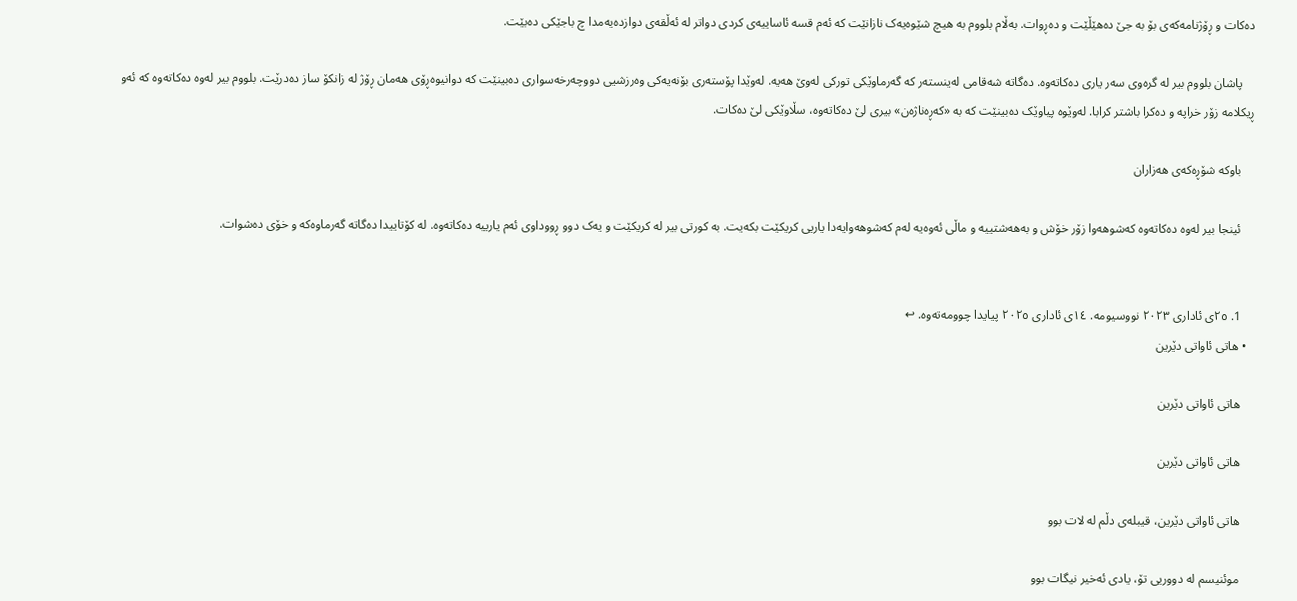دەکات و ڕۆژنامەکەی بۆ بە جێ دەھێڵێت و دەڕوات. بەڵام بلووم بە ھیچ شێوەیەک نازانێت کە ئەم قسە ئاساییەی کردی دواتر لە ئەڵقەی دوازدەیەمدا چ باجێکی دەبێت.

    پاشان بلووم بیر لە گرەوی سەر یاری دەکاتەوە. دەگاتە شەقامی لەینستەر کە گەرماوێکی تورکی لەوێ ھەیە. لەوێدا پۆستەری بۆنەیەکی وەرزشیی دووچەرخەسواری دەبینێت کە دوانیوەڕۆی ھەمان ڕۆژ لە زانکۆ ساز دەدرێت. بلووم بیر لەوە دەکاتەوە کە ئەو ڕیکلامە زۆر خراپە و دەکرا باشتر کرابا. لەوێوە پیاوێک دەبینێت کە بە «کەڕەناژەن» بیری لێ دەکاتەوە، سڵاوێکی لێ دەکات.

    باوکە شۆڕەکەی ھەزاران

    ئینجا بیر لەوە دەکاتەوە کەشوھەوا زۆر خۆش و بەھەشتییە و ماڵی ئەوەیە لەم کەشوھەوایەدا یاریی کریکێت بکەیت. بە کورتی بیر لە کریکێت و یەک دوو ڕووداوی ئەم یارییە دەکاتەوە. لە کۆتاییدا دەگاتە گەرماوەکە و خۆی دەشوات.


    1. ٢٥ی ئاداری ٢٠٢٣ نووسیومە. ١٤ی ئاداری ٢٠٢٥ پیایدا چوومەتەوە. ↩
  • هاتی ئاواتی دێرین

    هاتی ئاواتی دێرین

    هاتی ئاواتی دێرین

    هاتی ئاواتی دێرین، قیبلەی دڵم لە لات بوو

    موئنیسم لە دووریی تۆ، یادی ئەخیر نیگات بوو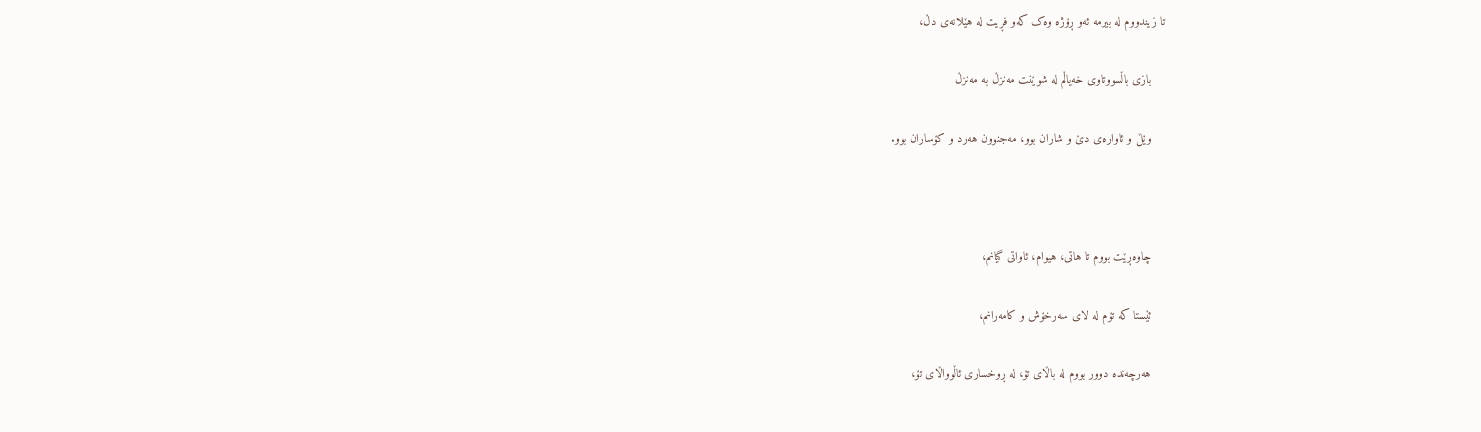تا زیندووم لە بیرمە ئەو ڕۆژە وەک کەو فڕیت لە هێلانەی دڵ،

    بازی باڵسووتاوی خەیاڵم لە شوێنت مەنزڵ بە مەنزڵ

    وێڵ و ئاوارەی دێ و شاران بوو، مەجنوون هەرد و کۆساران بوو.



    چاوەڕێت بووم تا هاتی، هیوام، ئاواتی گیانم،

    ئێستا کە تۆم لە لای سەرخۆش و کامەرانم،

    هەرچەندە دوور بووم لە باڵای تۆ، لە ڕوخساری ئاڵوواڵای تۆ،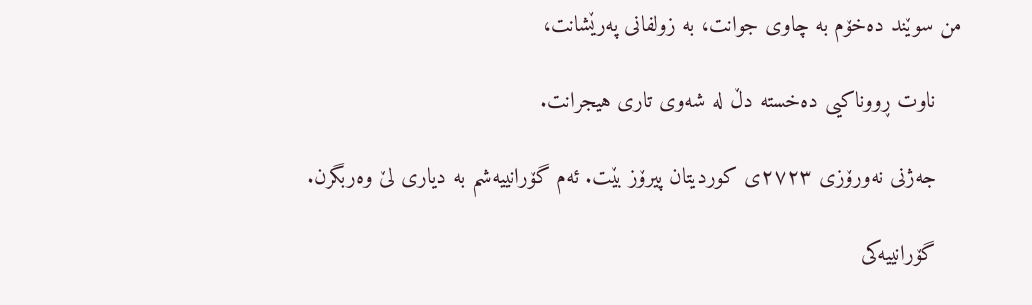من سوێند دەخۆم بە چاوی جوانت، بە زولفانی پەرێشانت،

    ناوت ڕووناکیی دەخستە دڵ لە شەوی تاری هیجرانت.

    جەژنی نەورۆزی ٢٧٢٣ی کوردیتان پیرۆز بێت. ئەم گۆرانییەشم بە دیاری لێ وەربگرن.

    گۆرانییەکی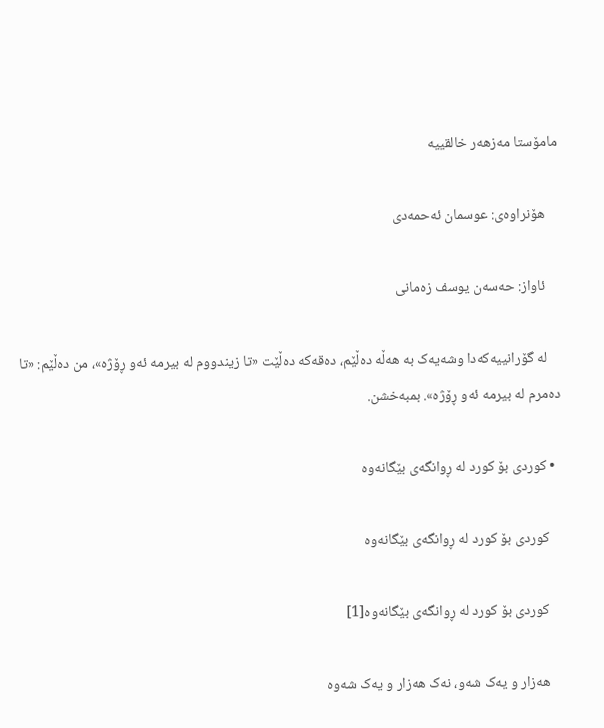مامۆستا مەزهەر خالقییە

    هۆنراوەی: عوسمان ئەحمەدی

    ئاواز: حەسەن یوسف زەمانی

    لە گۆرانییەکەدا وشەیەک بە هەڵە دەڵێم، دەقەکە دەڵێت «تا زیندووم لە بیرمە ئەو ڕۆژە»، من دەڵێم: «تا دەمرم لە بیرمە ئەو ڕۆژە». بمبەخشن.

  • کوردی بۆ کورد لە ڕوانگەی بێگانەوە

    کوردی بۆ کورد لە ڕوانگەی بێگانەوە

    کوردی بۆ کورد لە ڕوانگەی بێگانەوە[1]

    هەزار و یەک شەو، نەک هەزار و یەک شەوە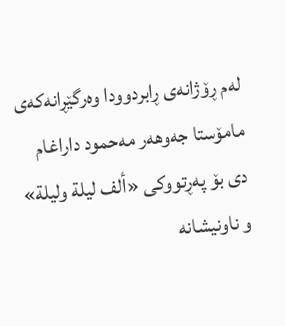لەم ڕۆژانەی ڕابردوودا وەرگێڕانەکەی مامۆستا جەوهەر مەحمود داراغام دی بۆ پەڕتووکی «ألف ليلة وليلة» و ناونیشانە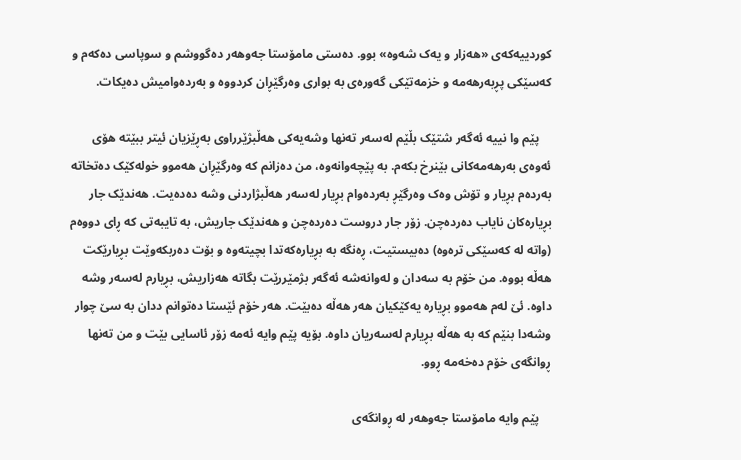کوردییەکەی «هەزار و یەک شەوە» بوو. دەستی مامۆستا جەوهەر دەگووشم و سوپاسی دەکەم و کەسێکی پڕبەرهەمە و خزمەتێکی گەورەی بە بواری وەرگێڕان کردووە و بەردەوامیش دەیکات.

    پێم وا نییە ئەگەر شتێک بڵێم لەسەر تەنها وشەیەکی هەڵبژێرراوی بەڕێزیان ئیتر ببێتە هۆی ئەوەی بەرهەمەکانی بێنرخ بکەم. بە پێچەوانەوە، من دەزانم کە وەرگێڕان هەموو خولەکێک دەتخاتە بەردەم بڕیار و تۆش وەک وەرگێڕ بەردەوام بڕیار لەسەر هەڵبژاردنی وشە دەدەیت. هەندێک جار بڕیارەکان نایاب دەردەچن. زۆر جار دروست دەردەچن و هەندێک جاریش، بە تایبەتی کە ڕای دووەم (واتە لە کەسێکی ترەوە) دەبیستیت، ڕەنگە بە بڕیارەکەتدا بچیتەوە و بۆت دەربکەوێت بڕیارێکت هەڵە بووە. من خۆم بە سەدان و لەوانەشە ئەگەر بژمێررێت بگاتە هەزاریش، بڕیارم لەسەر وشە داوە. ئێ لەم هەموو بڕیارە یەکێکیان هەر هەڵە دەبێت. هەر خۆم ئێستا دەتوانم ددان بە سێ چوار وشەدا بنێم کە بە هەڵە بڕیارم لەسەریان داوە. بۆیە پێم وایە ئەمە زۆر ئاسایی بێت و من تەنها ڕوانگەی خۆم دەخەمە ڕوو.

    پێم وایە مامۆستا جەوهەر لە ڕوانگەی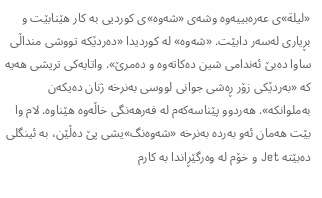«ليلة»ی عەرەبییەوە وشەی «شەوە»ی کوردیی بە کار هێنابێت و بڕیاری لەسەر دابێت. «شەوە» لە کوردیدا «دەردێکە تووشی منداڵی ساوا دەبێ ئەندامی شین دەکاتەوە و دەمرێ». واتایەکی تریشی هەیە کە «بەردێکی زۆر ڕەشی جوانی لووسی بەنرخە ژنان دەیکەن بەملوانکە». هەردوو پێناسەکەم لە فەرهەنگی خاڵەوە هێناوە. لام وا بێت هەمان ئەو بەردە بەنرخە «شەوەنگ»یشی پێ دەڵێن، بە ئینگلی دەبێتە Jet و خۆم لە وەرگێڕاندا بە کارم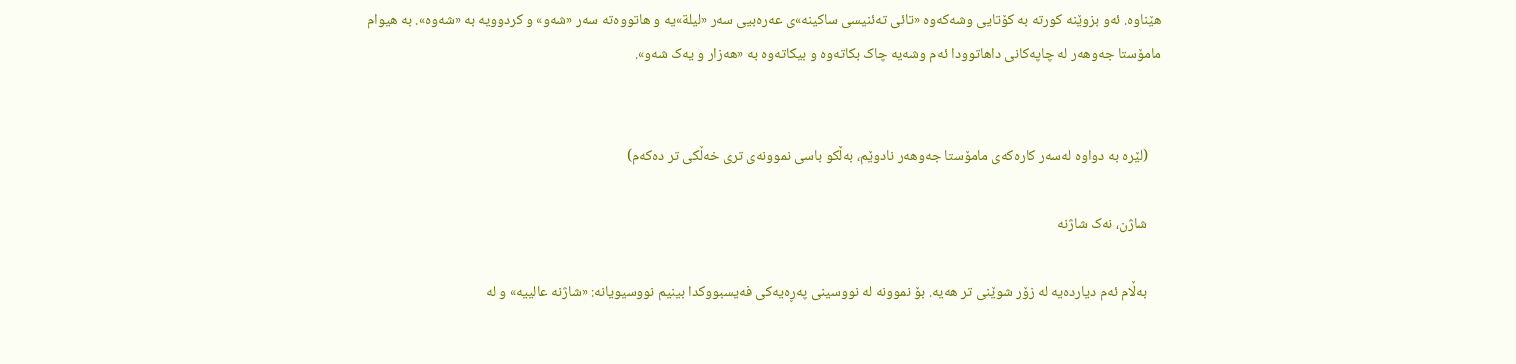هێناوە. ئەو بزوێنە کورتە بە کۆتایی وشەکەوە «تائی تەئنیسی ساکینە»ی عەرەبیی سەر «ليلة»یە و هاتووەتە سەر «شەو» و کردوویە بە «شەوە». بە هیوام مامۆستا جەوهەر لە چاپەکانی داهاتوودا ئەم وشەیە چاک بکاتەوە و بیکاتەوە بە «هەزار و یەک شەو».


    (لێرە بە دواوە لەسەر کارەکەی مامۆستا جەوهەر نادوێم، بەڵکو باسی نموونەی تری خەڵکی تر دەکەم)

    شاژن، نەک شاژنە

    بەڵام ئەم دیاردەیە لە زۆر شوێنی تر هەیە. بۆ نموونە لە نووسینی پەڕەیەکی فەیسبووکدا بینیم نووسیویانە: «شاژنە عالییە» و لە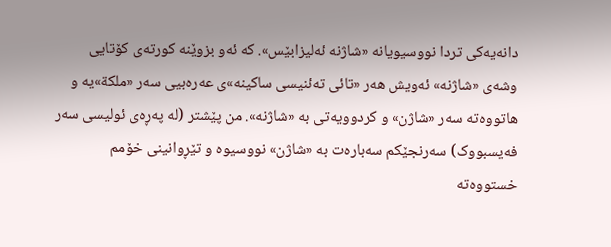دانەیەکی تردا نووسیویانە «شاژنە ئەلیزابێس». کە ئەو بزوێنە کورتەی کۆتایی وشەی «شاژنە» ئەویش هەر «تائی تەئنیسی ساکینە»ی عەرەبیی سەر «ملکة»یە و هاتووەتە سەر «شاژن» و کردوویەتی بە «شاژنە». من پێشتر (لە پەڕەی ئولیسی سەر فەیسبووک) سەرنجێکم سەبارەت بە «شاژن» نووسیوە و تێڕوانینی خۆمم خستووەتە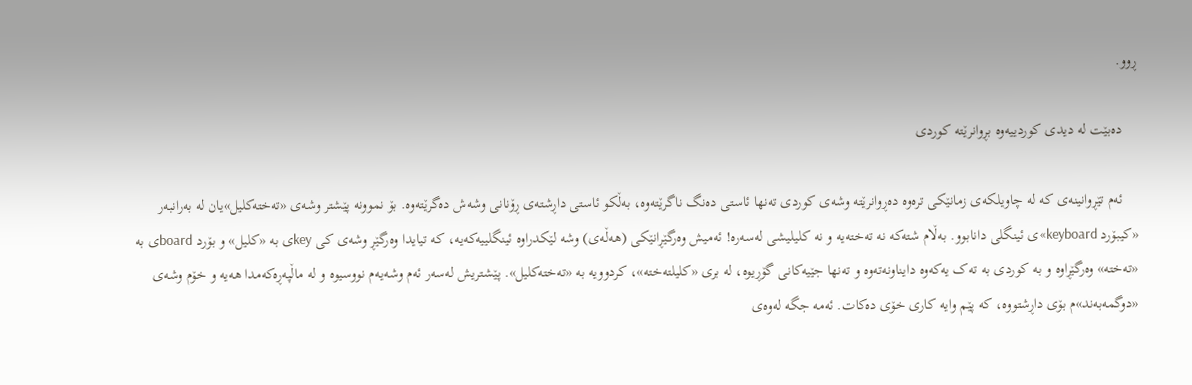ڕوو.

    دەبێت لە دیدی کوردییەوە بڕوانرێتە کوردی

    ئەم تێڕوانینەی کە لە چاویلکەی زمانێکی ترەوە دەڕوانرێتە وشەی کوردی تەنها ئاستی دەنگ ناگرێتەوە، بەڵکو ئاستی داڕشتەی ڕۆنانی وشەش دەگرێتەوە. بۆ نموونە پێشتر وشەی «تەختەکلیل»یان لە بەرانبەر «کیبۆرد keyboard»ی ئینگلی دانابوو. بەڵام شتەکە نە تەختەیە و نە کلیلیشی لەسەرە! ئەمیش وەرگێڕانێکی (هەڵەی) وشە لێکدراوە ئینگلییەکەیە، کە تیایدا وەرگێڕ وشەی کی keyی بە «کلیل» و بۆرد boardی بە «تەختە» وەرگێڕاوە و بە کوردی بە تەک یەکەوە دایناونەتەوە و تەنها جێیەکانی گۆڕیوە، لە بری «کلیلتەختە»، کردوویە بە «تەختەکلیل». پێشتریش لەسەر ئەم وشەیەم نووسیوە و لە ماڵپەڕەکەمدا هەیە و خۆم وشەی «دوگمەبەند»م بۆی داڕشتووە، کە پێم وایە کاری خۆی دەکات. ئەمە جگە لەوەی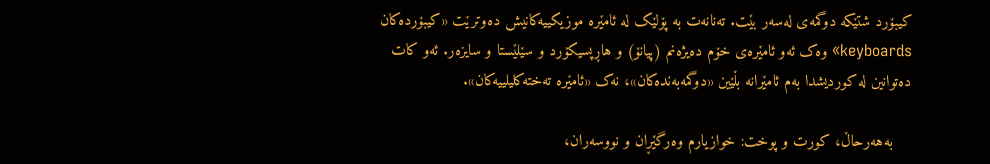کیبۆرد شتێکە دوگمەی لەسەر بێت. تەنانەت بە پۆلێک لە ئامێرە موزیکییەکانیش دەوترێت «کیبۆردەکان keyboards» وەک ئەو ئامێرەی خۆم دەیژەنم (پیانۆ) و هاڕپسیکۆرد و سێلێستا و سایزەر. ئەو کات دەتوانین لە کوردیشدا بەم ئامێرانە بڵێین «دوگمەبەندەکان»، نەک «ئامێرە تەختەکلیلییەکان».

    بەهەرحاڵ، کورت و پوخت: خوازیارم وەرگێڕان و نووسەران،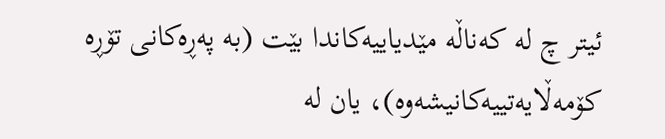ئیتر چ لە کەناڵە مێدیاییەکاندا بێت (بە پەڕەکانی تۆڕە کۆمەڵایەتییەکانیشەوە)، یان لە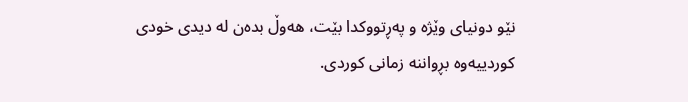نێو دونیای وێژە و پەڕتووکدا بێت، هەوڵ بدەن لە دیدی خودی کوردییەوە بڕواننە زمانی کوردی.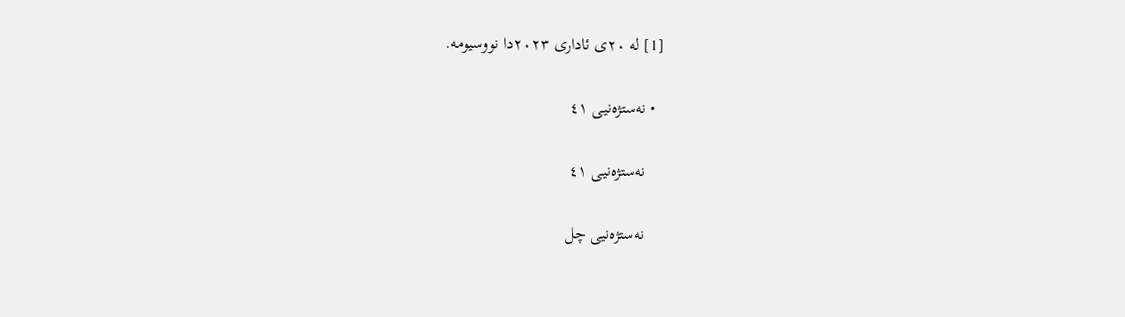[1] لە ٢٠ی ئاداری ٢٠٢٣دا نووسیومە.

  • نەستژەنیی ٤١

    نەستژەنیی ٤١

    نەستژەنیی چل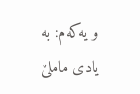و یەکەم: بە یادی ماملێ